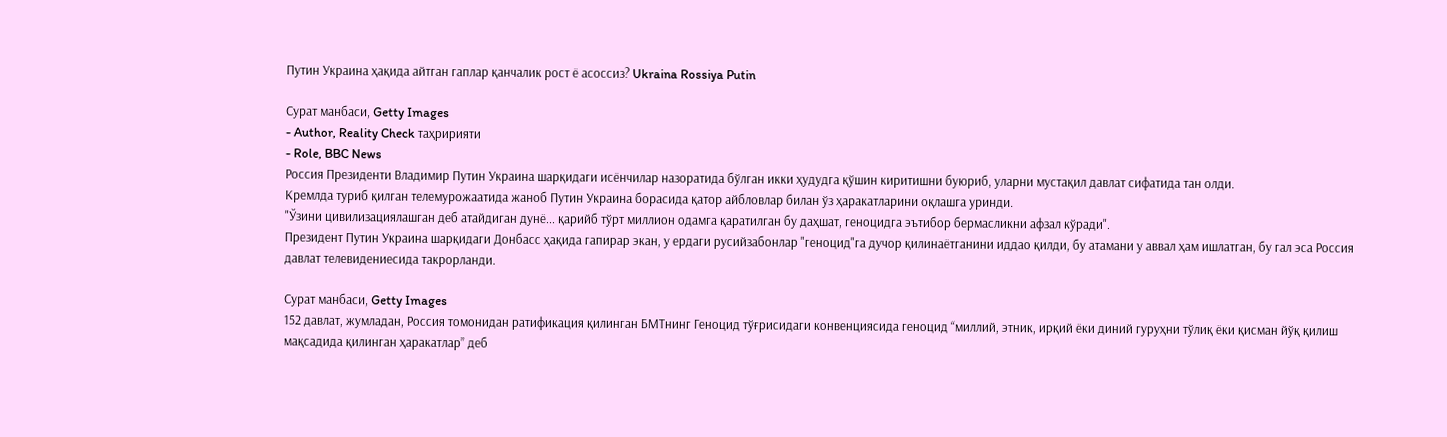Путин Украина ҳақида айтган гаплар қанчалик рост ё асоссиз? Ukraina Rossiya Putin

Сурат манбаси, Getty Images
- Author, Reality Check таҳририяти
- Role, BBC News
Россия Президенти Владимир Путин Украина шарқидаги исёнчилар назоратида бўлган икки ҳудудга қўшин киритишни буюриб, уларни мустақил давлат сифатида тан олди.
Кремлда туриб қилган телемурожаатида жаноб Путин Украина борасида қатор айбловлар билан ўз ҳаракатларини оқлашга уринди.
"Ўзини цивилизациялашган деб атайдиган дунё... қарийб тўрт миллион одамга қаратилган бу даҳшат, геноцидга эътибор бермасликни афзал кўради".
Президент Путин Украина шарқидаги Донбасс ҳақида гапирар экан, у ердаги русийзабонлар "геноцид"га дучор қилинаётганини иддао қилди, бу атамани у аввал ҳам ишлатган, бу гал эса Россия давлат телевидениесида такрорланди.

Сурат манбаси, Getty Images
152 давлат, жумладан, Россия томонидан ратификация қилинган БМТнинг Геноцид тўғрисидаги конвенциясида геноцид “миллий, этник, ирқий ёки диний гуруҳни тўлиқ ёки қисман йўқ қилиш мақсадида қилинган ҳаракатлар” деб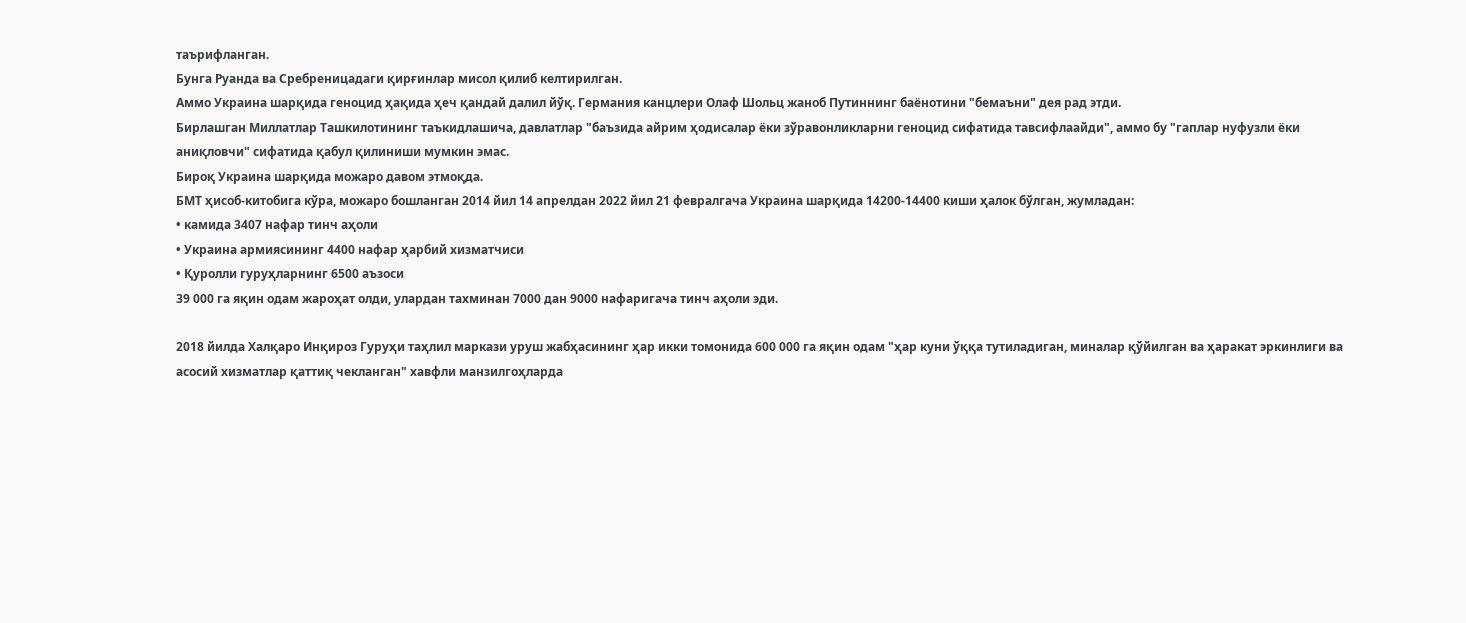таърифланган.
Бунга Руанда ва Сребреницадаги қирғинлар мисол қилиб келтирилган.
Аммо Украина шарқида геноцид ҳақида ҳеч қандай далил йўқ. Германия канцлери Олаф Шольц жаноб Путиннинг баёнотини "бемаъни" дея рад этди.
Бирлашган Миллатлар Ташкилотининг таъкидлашича, давлатлар "баъзида айрим ҳодисалар ёки зўравонликларни геноцид сифатида тавсифлаайди", аммо бу "гаплар нуфузли ёки аниқловчи" сифатида қабул қилиниши мумкин эмас.
Бироқ Украина шарқида можаро давом этмоқда.
БМТ ҳисоб-китобига кўра, можаро бошланган 2014 йил 14 апрелдан 2022 йил 21 февралгача Украина шарқида 14200-14400 киши ҳалок бўлган, жумладан:
• камида 3407 нафар тинч аҳоли
• Украина армиясининг 4400 нафар ҳарбий хизматчиси
• Қуролли гуруҳларнинг 6500 аъзоси
39 000 га яқин одам жароҳат олди, улардан тахминан 7000 дан 9000 нафаригача тинч аҳоли эди.

2018 йилда Халқаро Инқироз Гуруҳи таҳлил маркази уруш жабҳасининг ҳар икки томонида 600 000 га яқин одам "ҳар куни ўққа тутиладиган, миналар қўйилган ва ҳаракат эркинлиги ва асосий хизматлар қаттиқ чекланган" хавфли манзилгоҳларда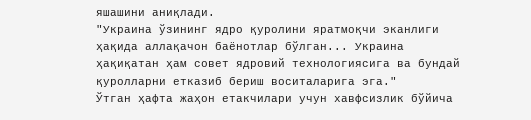яшашини аниқлади.
"Украина ўзининг ядро қуролини яратмоқчи эканлиги ҳақида аллақачон баёнотлар бўлган... Украина ҳақиқатан ҳам совет ядровий технологиясига ва бундай қуролларни етказиб бериш воситаларига эга."
Ўтган ҳафта жаҳон етакчилари учун хавфсизлик бўйича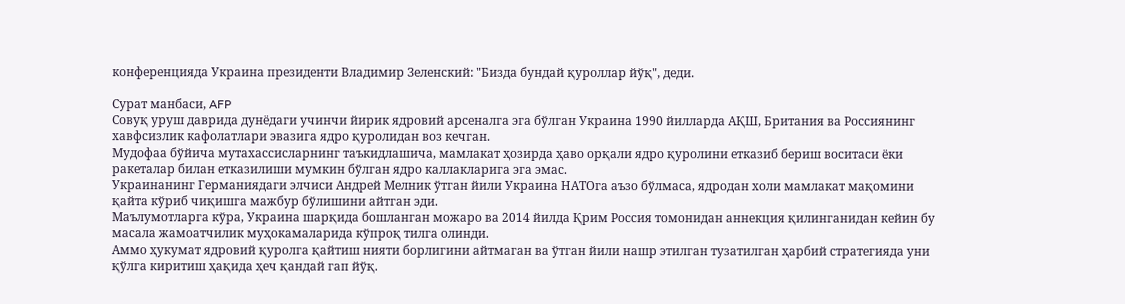конференцияда Украина президенти Владимир Зеленский: "Бизда бундай қуроллар йўқ", деди.

Сурат манбаси, AFP
Совуқ уруш даврида дунёдаги учинчи йирик ядровий арсеналга эга бўлган Украина 1990 йилларда АҚШ, Британия ва Россиянинг хавфсизлик кафолатлари эвазига ядро қуролидан воз кечган.
Мудофаа бўйича мутахассисларнинг таъкидлашича, мамлакат ҳозирда ҳаво орқали ядро қуролини етказиб бериш воситаси ёки ракеталар билан етказилиши мумкин бўлган ядро каллакларига эга эмас.
Украинанинг Германиядаги элчиси Андрей Мелник ўтган йили Украина НАТОга аъзо бўлмаса, ядродан холи мамлакат мақомини қайта кўриб чиқишга мажбур бўлишини айтган эди.
Маълумотларга кўра, Украина шарқида бошланган можаро ва 2014 йилда Қрим Россия томонидан аннекция қилинганидан кейин бу масала жамоатчилик муҳокамаларида кўпроқ тилга олинди.
Аммо ҳукумат ядровий қуролга қайтиш нияти борлигини айтмаган ва ўтган йили нашр этилган тузатилган ҳарбий стратегияда уни қўлга киритиш ҳақида ҳеч қандай гап йўқ.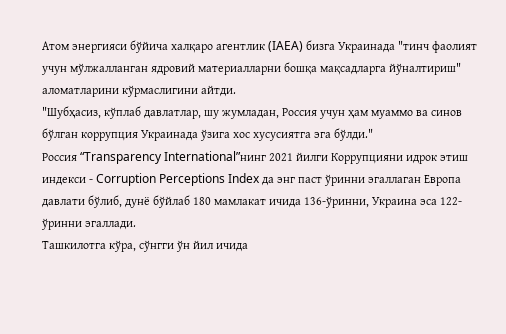Атом энергияси бўйича халқаро агентлик (IAEA) бизга Украинада "тинч фаолият учун мўлжалланган ядровий материалларни бошқа мақсадларга йўналтириш" аломатларини кўрмаслигини айтди.
"Шубҳасиз, кўплаб давлатлар, шу жумладан, Россия учун ҳам муаммо ва синов бўлган коррупция Украинада ўзига хос хусусиятга эга бўлди."
Россия “Transparency International”нинг 2021 йилги Коррупцияни идрок этиш индекси - Corruption Perceptions Index да энг паст ўринни эгаллаган Европа давлати бўлиб, дунё бўйлаб 180 мамлакат ичида 136-ўринни, Украина эса 122-ўринни эгаллади.
Ташкилотга кўра, сўнгги ўн йил ичида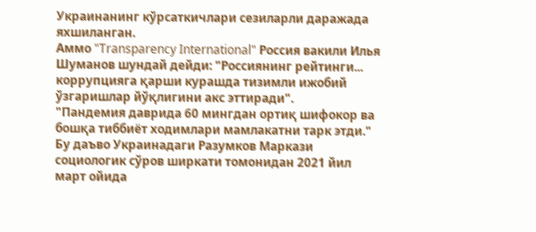Украинанинг кўрсаткичлари сезиларли даражада яхшиланган.
Аммо "Transparency International" Россия вакили Илья Шуманов шундай дейди: "Россиянинг рейтинги... коррупцияга қарши курашда тизимли ижобий ўзгаришлар йўқлигини акс эттиради".
"Пандемия даврида 60 мингдан ортиқ шифокор ва бошқа тиббиёт ходимлари мамлакатни тарк этди."
Бу даъво Украинадаги Разумков Маркази социологик сўров ширкати томонидан 2021 йил март ойида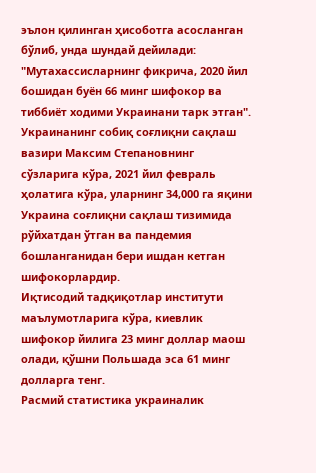эълон қилинган ҳисоботга асосланган бўлиб, унда шундай дейилади: "Мутахассисларнинг фикрича, 2020 йил бошидан буён 66 минг шифокор ва тиббиёт ходими Украинани тарк этган".
Украинанинг собиқ соғлиқни сақлаш вазири Максим Степановнинг сўзларига кўра, 2021 йил февраль ҳолатига кўра, уларнинг 34,000 га яқини Украина соғлиқни сақлаш тизимида рўйхатдан ўтган ва пандемия бошланганидан бери ишдан кетган шифокорлардир.
Иқтисодий тадқиқотлар институти маълумотларига кўра, киевлик шифокор йилига 23 минг доллар маош олади, қўшни Польшада эса 61 минг долларга тенг.
Расмий статистика украиналик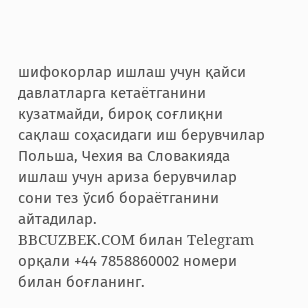шифокорлар ишлаш учун қайси давлатларга кетаётганини кузатмайди, бироқ соғлиқни сақлаш соҳасидаги иш берувчилар Польша, Чехия ва Словакияда ишлаш учун ариза берувчилар сони тез ўсиб бораётганини айтадилар.
BBCUZBEK.COM билан Telegram орқали +44 7858860002 номери билан боғланинг.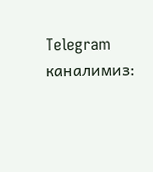Telegram каналимиз: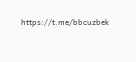https://t.me/bbcuzbek